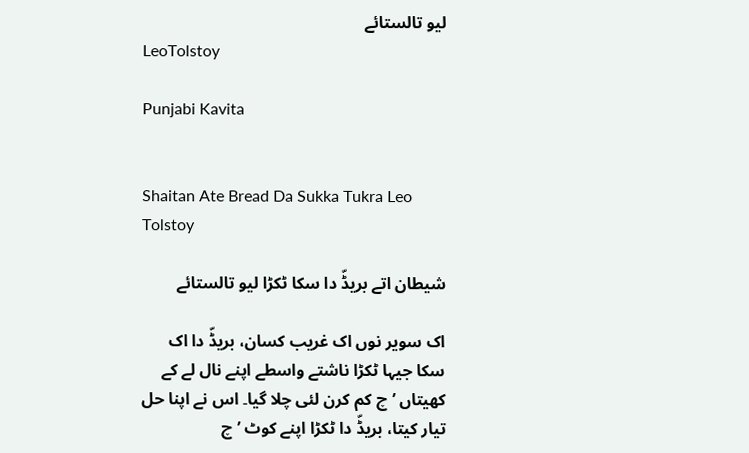لیو تالستائے
LeoTolstoy

Punjabi Kavita


Shaitan Ate Bread Da Sukka Tukra Leo Tolstoy

شیطان اتے بریڈّ دا سکا ٹکڑا لیو تالستائے

اک سویر نوں اک غریب کسان، بریڈّ دا اک سکا جیہا ٹکڑا ناشتے واسطے اپنے نال لے کے کھیتاں ’چ کم کرن لئی چلا گیا۔ اس نے اپنا حل تیار کیتا، بریڈّ دا ٹکڑا اپنے کوٹ ’چ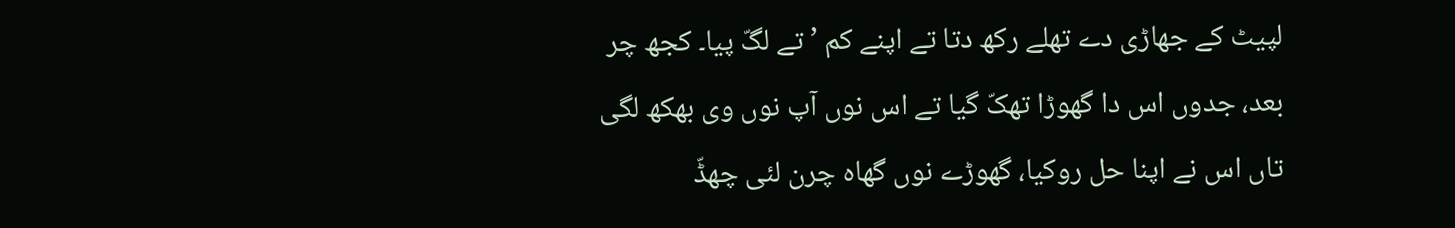لپیٹ کے جھاڑی دے تھلے رکھ دتا تے اپنے کم ’تے لگّ پیا۔ کجھ چر بعد، جدوں اس دا گھوڑا تھکّ گیا تے اس نوں آپ نوں وی بھکھ لگی تاں اس نے اپنا حل روکیا، گھوڑے نوں گھاہ چرن لئی چھڈّ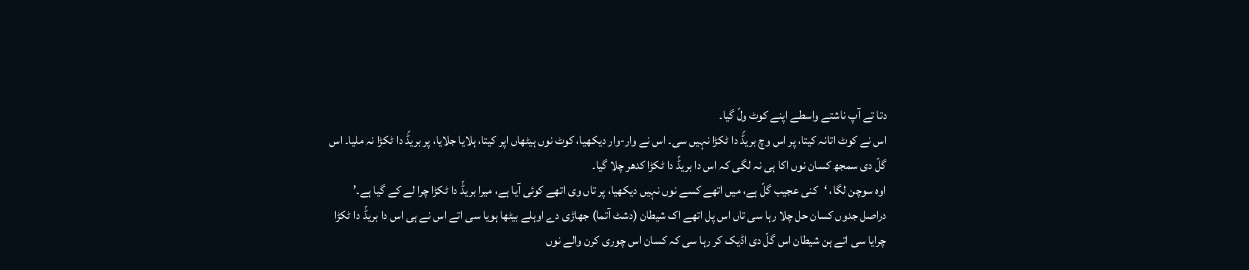دتا تے آپ ناشتے واسطے اپنے کوٹ ولّ گیا۔
اس نے کوٹ اتانہ کیتا، پر اس وچ بریڈّ دا ٹکڑا نہیں سی۔ اس نے وار-وار دیکھیا، کوٹ نوں ہیٹھاں اپر کیتا، ہلایا جلایا، پر بریڈّ دا ٹکڑا نہ ملیا۔ اس گلّ دی سمجھ کسان نوں اکا ہی نہ لگی کہ اس دا بریڈّ دا ٹکڑا کدھر چلا گیا۔
اوہ سوچن لگا، ‘کنی عجیب گلّ ہے، میں اتھے کسے نوں نہیں دیکھیا، پر تاں وی اتھے کوئی آیا ہے، میرا بریڈّ دا ٹکڑا چرا لے کے گیا ہے۔’
دراصل جدوں کسان حل چلا رہا سی تاں اس پل اتھے اک شیطان (دشٹ آتما) جھاڑی دے اوہلے بیٹھا ہویا سی اتے اس نے ہی اس دا بریڈّ دا ٹکڑا چرایا سی اتے ہن شیطان اس گلّ دی اڈیک کر رہا سی کہ کسان اس چوری کرن والے نوں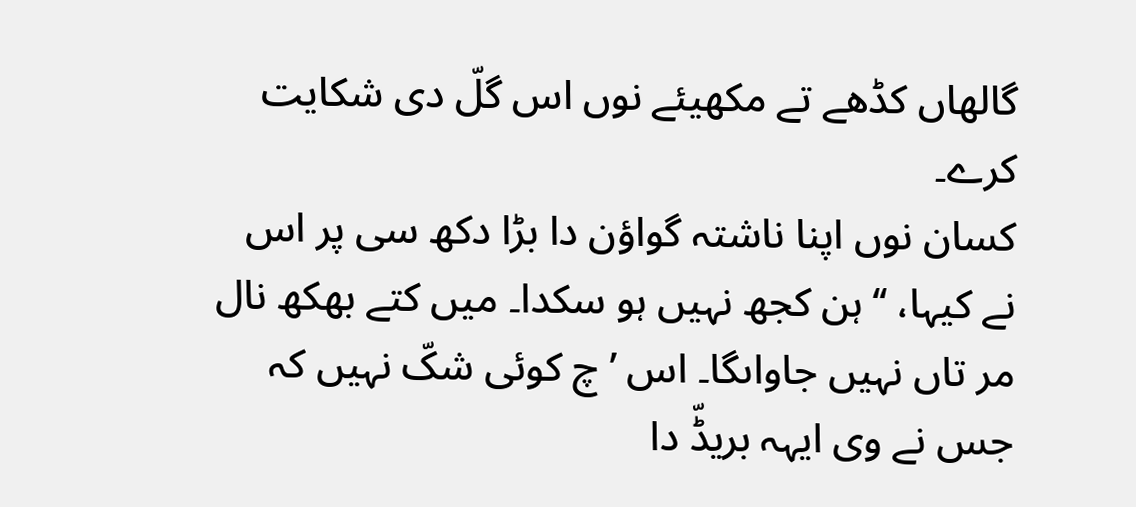گالھاں کڈھے تے مکھیئے نوں اس گلّ دی شکایت کرے۔
کسان نوں اپنا ناشتہ گواؤن دا بڑا دکھ سی پر اس نے کیہا، ‘‘ہن کجھ نہیں ہو سکدا۔ میں کتے بھکھ نال مر تاں نہیں جاواںگا۔ اس ’چ کوئی شکّ نہیں کہ جس نے وی ایہہ بریڈّ دا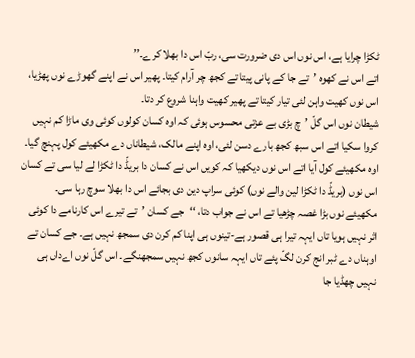ٹکڑا چرایا ہے، اس نوں اس دی ضرورت سی، ربّ اس دا بھلا کرے۔’’
اتے اس نے کھوہ ’تے جا کے پانی پیتا تے کجھ چر آرام کیتا۔ پھیر اس نے اپنے گھوڑے نوں پھڑیا، اس نوں کھیت واہن لئی تیار کیتا تے پھیر کھیت واہنا شروع کر دتا۔
شیطان نوں اس گلّ ’چ بڑی بے عزتی محسوس ہوئی کہ اوہ کسان کولوں کوئی وی ماڑا کم نہیں کروا سکیا اتے اس سبھ کجھ بارے دسن لئی، اوہ اپنے مالک، شیطاناں دے مکھیئے کول پہنچ گیا۔
اوہ مکھیئے کول آیا اتے اس نوں دیکھیا کہ کویں اس نے کسان دا بریڈّ دا ٹکڑا لے لیا سی تے کسان اس نوں (بریڈّ دا ٹکڑا لین والے نوں) کوئی سراپ دین دی بجائے اس دا بھلا سوچ رہا سی۔
مکھیئے نوں بڑا غصہ چڑھیا تے اس نے جواب دتا، ‘‘جے کسان ’تے تیرے اس کارنامے دا کوئی اثر نہیں ہویا تاں ایہہ تیرا ہی قصور ہے-تینوں ہی اپنا کم کرن دی سمجھ نہیں ہے۔ جے کسان تے اوہناں دے ٹبر انج کرن لگّ پئے تاں ایہہ سانوں کجھ نہیں سمجھنگے۔ اس گلّ نوں اےداں ہی نہیں چھڈیا جا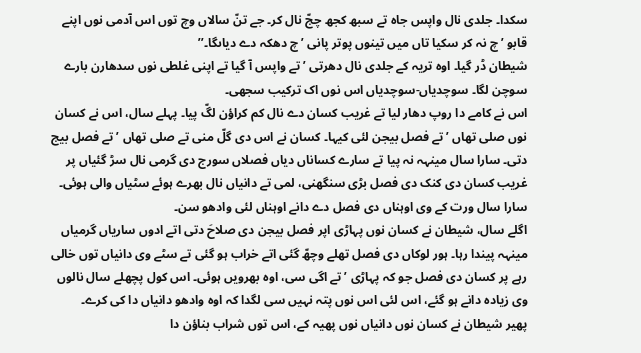سکدا۔ جلدی نال واپس جاہ تے سبھ کجھ چجّ نال کر۔ جے تنّ سالاں وچ توں اس آدمی نوں اپنے قابو ’چ نہ کر سکیا تاں میں تینوں پوتر پانی ’چ دھکہ دے دیاںگا۔’’
شیطان ڈر گیا۔ اوہ تریہ کے جلدی نال دھرتی ’تے واپس آ گیا تے اپنی غلطی نوں سدھارن بارے سوچن لگا۔ سوچدیاں-سوچدیاں اس نوں اک ترکیب سجھی۔
اس نے کامے دا روپ دھار لیا تے غریب کسان دے نال کم کراؤن لگّ پیا۔ پہلے سال، اس نے کسان نوں صلی تھاں ’تے فصل بیجن لئی کیہا۔ کسان نے اس دی گلّ منی تے صلی تھاں ’تے فصل بیج دتی۔ سارا سال مینہہ نہ پیا تے سارے کساناں دیاں فصلاں سورج دی گرمی نال سڑ گئیاں پر غریب کسان دی کنک دی فصل بڑی سنگھنی، لمی تے دانیاں نال بھرے ہوئے سٹیاں والی ہوئی۔
سارا سال ورت کے وی اوہناں دی فصل دے دانے اوہناں لئی وادھو سن۔
اگلے سال، شیطان نے کسان نوں پہاڑی اپر فصل بیجن دی صلاحَ دتی اتے ادوں ساریاں گرمیاں مینہہ پیندا رہا۔ ہور لوکاں دی فصل تھلے وچھّ گئی اتے خراب ہو گئی تے سٹے وی دانیاں توں خالی رہے پر کسان دی فصل جو کہ پہاڑی ’تے اگی سی، اوہ بھرویں ہوئی۔ اس کول پچھلے سال نالوں وی زیادہ دانے ہو گئے، اس لئی اس نوں پتہ نہیں سی لگدا کہ اوہ وادھو دانیاں دا کی کرے۔
پھیر شیطان نے کسان نوں دانیاں نوں پھیہ کے، اس توں شراب بناؤن دا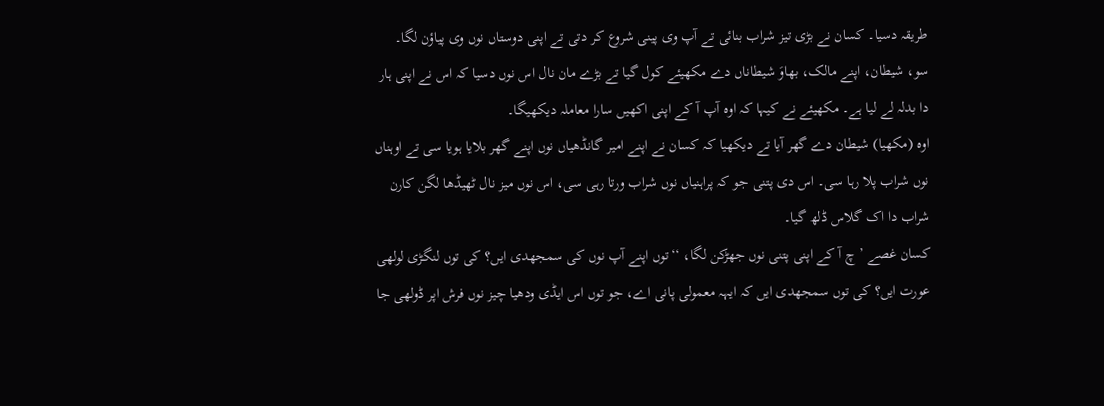طریقہ دسیا۔ کسان نے بڑی تیز شراب بنائی تے آپ وی پینی شروع کر دتی تے اپنی دوستاں نوں وی پیاؤن لگا۔
سو، شیطان، اپنے مالک، بھاوَ شیطاناں دے مکھیئے کول گیا تے بڑے مان نال اس نوں دسیا کہ اس نے اپنی ہار دا بدلہ لے لیا ہے۔ مکھیئے نے کیہا کہ اوہ آپ آ کے اپنی اکھیں سارا معاملہ دیکھیگا۔
اوہ (مکھیا) شیطان دے گھر آیا تے دیکھیا کہ کسان نے اپنے امیر گانڈھیاں نوں اپنے گھر بلایا ہویا سی تے اوہناں نوں شراب پلا رہا سی۔ اس دی پتنی جو کہ پراہنیاں نوں شراب ورتا رہی سی، اس نوں میز نال ٹھیڈھا لگن کارن شراب دا اک گلاس ڈلھ گیا۔
کسان غصے ’چ آ کے اپنی پتنی نوں جھڑکن لگا، ‘‘توں اپنے آپ نوں کی سمجھدی ایں؟ کی توں لنگڑی لولھی عورت ایں؟ کی توں سمجھدی ایں کہ ایہہ معمولی پانی اے، جو توں اس ایڈی ودھیا چیز نوں فرش اپر ڈولھی جا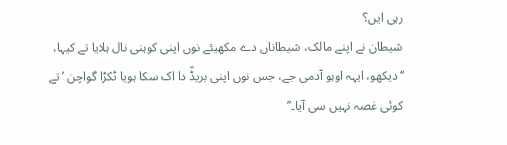رہی ایں؟
شیطان نے اپنے مالک، شیطاناں دے مکھیئے نوں اپنی کوہنی نال ہلایا تے کیہا، ‘‘دیکھو، ایہہ اوہو آدمی جے، جس نوں اپنی بریڈّ دا اک سکا ہویا ٹکڑا گواچن ’تے کوئی غصہ نہیں سی آیا۔’’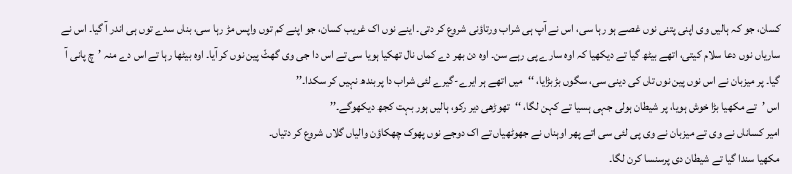کسان، جو کہ ہالیں وی اپنی پتنی نوں غصے ہو رہا سی، اس نے آپ ہی شراب ورتاؤنی شروع کر دتی۔ اینے نوں اک غریب کسان، جو اپنے کم توں واپس مڑ رہا سی، بناں سدے توں ہی اندر آ گیا۔ اس نے ساریاں نوں دعا سلام کیتی، اتھے بیٹھ گیا تے دیکھیا کہ اوہ سارے پی رہے سن۔ اوہ دن بھر دے کماں نال تھکیا ہویا سی تے اس دا جی وی گھٹّ پین نوں کر آیا۔ اوہ بیٹھا رہا تے اس دے منہ ’چ پانی آ گیا۔ پر میزبان نے اس نوں پین نوں تاں کی دینی سی، سگوں بڑبڑایا، ‘‘میں اتھے ہر ایرے-گیرے لئی شراب دا پربندھ نہیں کر سکدا۔’’
اس ’تے مکھیا بڑا خوش ہویا، پر شیطان ہولی جہی ہسیا تے کہن لگا، ‘‘تھوڑھی دیر رکو، ہالیں ہور بہت کجھ دیکھوگے۔’’
امیر کساناں نے وی تے میزبان نے وی پی لئی سی اتے پھر اوہناں نے جھوٹھیاں تے اک دوجے نوں پھوک چھکاؤن والیاں گلاں شروع کر دتیاں۔
مکھیا سندا گیا تے شیطان دی پرسنسا کرن لگا۔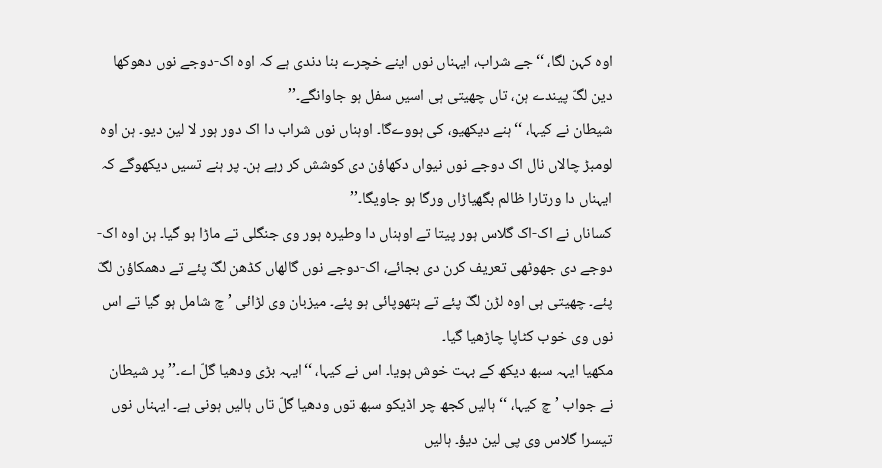اوہ کہن لگا، ‘‘جے شراب، ایہناں نوں اینے خچرے بنا دندی ہے کہ اوہ اک-دوجے نوں دھوکھا دین لگّ پیندے ہن، تاں چھیتی ہی اسیں سفل ہو جاوانگے۔’’
شیطان نے کیہا، ‘‘ہنے دیکھیو، کی ہووےگا۔ اوہناں نوں شراب دا اک دور ہور لا لین دیو۔ ہن اوہ لومبڑ چالاں نال اک دوجے نوں نیواں دکھاؤن دی کوشش کر رہے ہن۔ پر ہنے تسیں دیکھوگے کہ ایہناں دا ورتارا ظالم بگھیاڑاں ورگا ہو جاویگا۔’’
کساناں نے اک-اک گلاس ہور پیتا تے اوہناں دا وطیرہ ہور وی جنگلی تے ماڑا ہو گیا۔ ہن اوہ اک-دوجے دی جھوٹھی تعریف کرن دی بجائے، اک-دوجے نوں گالھاں کڈھن لگّ پئے تے دھمکاؤن لگّ پئے۔ چھیتی ہی اوہ لڑن لگّ پئے تے ہتھوپائی ہو پئے۔ میزبان وی لڑائی ’چ شامل ہو گیا تے اس نوں وی خوب کٹاپا چاڑھیا گیا۔
مکھیا ایہہ سبھ دیکھ کے بہت خوش ہویا۔ اس نے کیہا، ‘‘ایہہ بڑی ودھیا گلّ اے۔’’ پر شیطان نے جواب ’چ کیہا، ‘‘ہالیں کجھ چر اڈیکو سبھ توں ودھیا گلّ تاں ہالیں ہونی ہے۔ ایہناں نوں تیسرا گلاس وی پی لین دیؤ۔ ہالیں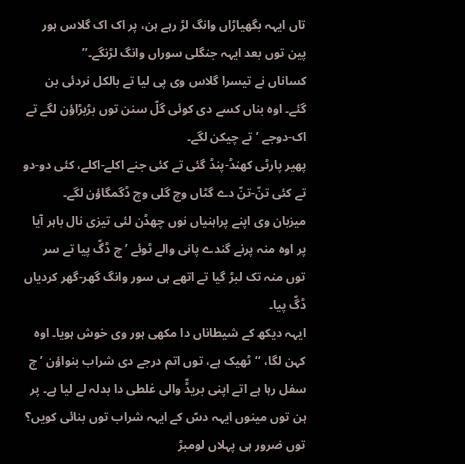تاں ایہہ بگھیاڑاں وانگ لڑ رہے ہن، پر اک اک گلاس ہور پین توں بعد ایہہ جنگلی سوراں وانگ لڑنگے۔’’
کساناں نے تیسرا گلاس وی پی لیا تے بالکل نردئی بن گئے۔ اوہ بناں کسے دی کوئی گلّ سنن توں بڑبڑاؤن لگے تے اک-دوجے ’تے چیکن لگے۔
پھیر پارٹی کھنڈ-پنڈ گئی تے کئی جنے اکلے-اکلے، کئی دو-دو تے کئی تنّ-تنّ دے گٹاں وچ گلی وچ ڈگمگاؤن لگے۔
میزبان وی اپنے پراہنیاں نوں چھڈن لئی تیزی نال باہر آیا پر اوہ منہ پرنے گندے پانی والے ٹوئے ’چ ڈگّ پیا تے سر توں منہ تک لبڑ گیا تے اتھے ہی سور وانگ گھر-گھر کردیاں ڈگّ پیا۔
ایہہ دیکھ کے شیطاناں دا مکھی ہور وی خوش ہویا۔ اوہ کہن لگا، ‘‘ٹھیک ہے، توں اتم درجے دی شراب بنواؤن ’چ سفل رہا ہے اتے اپنی بریڈّ والی غلطی دا بدلہ لے لیا ہے۔ پر ہن توں مینوں ایہہ دسّ کے ایہہ شراب توں بنائی کویں؟ توں ضرور ہی پہلاں لومبڑ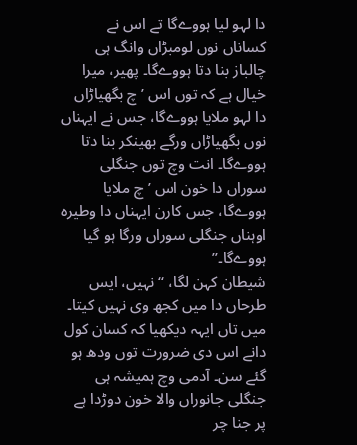دا لہو لیا ہووےگا تے اس نے کساناں نوں لومبڑاں وانگ ہی چالباز بنا دتا ہووےگا۔ پھیر، میرا خیال ہے کہ توں اس ’چ بگھیاڑاں دا لہو ملایا ہووےگا، جس نے ایہناں نوں بگھیاڑاں ورگے بھینکر بنا دتا ہووےگا۔ انت وچ توں جنگلی سوراں دا خون اس ’چ ملایا ہووےگا، جس کارن ایہناں دا وطیرہ اوہناں جنگلی سوراں ورگا ہو گیا ہووےگا۔’’
شیطان کہن لگا، ‘‘نہیں، ایس طرحاں دا میں کجھ وی نہیں کیتا۔ میں تاں ایہہ دیکھیا کہ کسان کول دانے اس دی ضرورت توں ودھ ہو گئے سن۔ آدمی وچ ہمیشہ ہی جنگلی جانوراں والا خون دوڑدا ہے پر جنا چر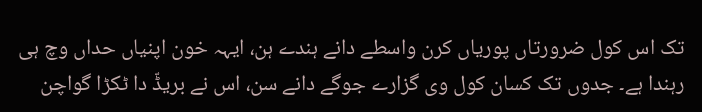تک اس کول ضرورتاں پوریاں کرن واسطے دانے ہندے ہن، ایہہ خون اپنیاں حداں وچ ہی رہندا ہے۔ جدوں تک کسان کول وی گزارے جوگے دانے سن، اس نے بریڈّ دا ٹکڑا گواچن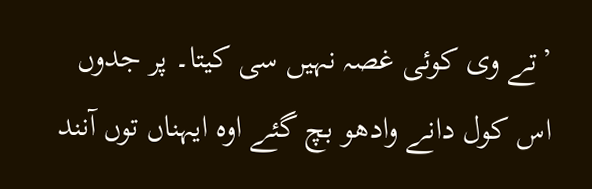’تے وی کوئی غصہ نہیں سی کیتا۔ پر جدوں اس کول دانے وادھو بچ گئے اوہ ایہناں توں آنند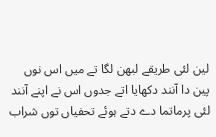لین لئی طریقے لبھن لگا تے میں اس نوں پین دا آنند دکھایا اتے جدوں اس نے اپنے آنند لئی پرماتما دے دتے ہوئے تحفیاں توں شراب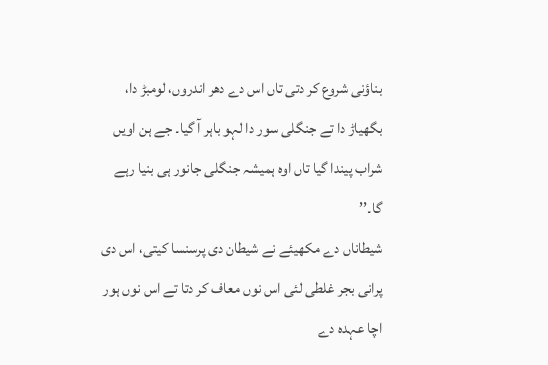بناؤنی شروع کر دتی تاں اس دے دھر اندروں، لومبڑ دا، بگھیاڑ دا تے جنگلی سور دا لہو باہر آ گیا۔ جے ہن اویں شراب پیندا گیا تاں اوہ ہمیشہ جنگلی جانور ہی بنیا رہے گا۔’’
شیطاناں دے مکھیئے نے شیطان دی پرسنسا کیتی، اس دی پرانی بجر غلطی لئی اس نوں معاف کر دتا تے اس نوں ہور اچا عہدہ دے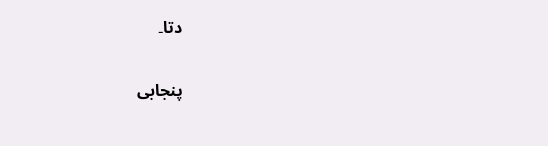دتا۔

پنجابی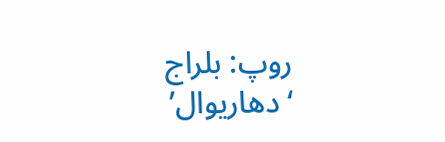روپ: بلراج ‘دھاریوال’